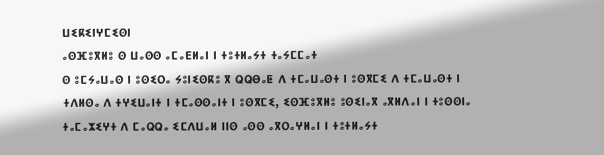ⵡⵉⴽⵉⵏⵖⵎⵉⵙⵏ
ⴰⵙⴼⵓⴳⵍⵓ ⵙ ⵡⴰⵙⵙ ⴰⵎⴰⴹⵍⴰⵏ ⵏ ⵜⵓⵜⵍⴰⵢⵜ ⵜⴰⵢⵎⵎⴰⵜ
ⵙ ⵓⵎⵢⴰⵡⴰⵙ ⵏ ⵓⵙⵉⵔⴰ ⵢⵓⵏⵉⵙⴽⵓ ⴳ ⵕⵕⴱⴰⵟ ⴷ ⵜⵎⴰⵡⴰⵙⵜ ⵏ ⵓⵙⴳⵎⵉ ⴷ ⵜⵎⴰⵡⴰⵙⵜ ⵏ ⵜⴷⵍⵙⴰ ⴷ ⵜⵖⵉⵡⴰⵏⵜ ⵏ ⵜⵎⴰⵙⵙⴰⵏⵜ ⵏ ⵓⵙⴳⵎⵉ, ⵉⵙⴼⵓⴳⵍⵓ ⵓⵙⵉⵏⴰⴳ ⴰⴳⵍⴷⴰⵏ ⵏ ⵜⵓⵙⵙⵏⴰ ⵜⴰⵎⴰⵣⵉⵖⵜ ⴷ ⵎⴰⵕⵕⴰ ⵉⵎⴷⵡⴰⵍ ⵏⵏⵙ ⴰⵙⵙ ⴰⴳⵔⴰⵖⵍⴰⵏ ⵏ ⵜⵓⵜⵍⴰⵢⵜ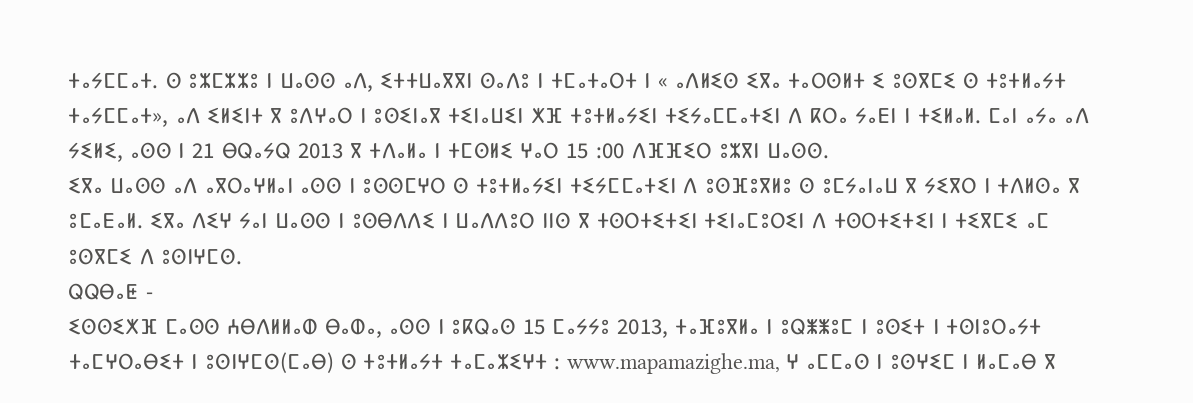ⵜⴰⵢⵎⵎⴰⵜ. ⵙ ⵓⵣⵎⵣⵣⵓ ⵏ ⵡⴰⵙⵙ ⴰⴷ, ⵉⵜⵜⵡⴰⴳⴳⵏ ⵙⴰⴷⵓ ⵏ ⵜⵎⴰⵜⴰⵔⵜ ⵏ « ⴰⴷⵍⵉⵙ ⵉⴳⴰ ⵜⴰⵔⵙⵍⵜ ⵉ ⵓⵙⴳⵎⵉ ⵙ ⵜⵓⵜⵍⴰⵢⵜ ⵜⴰⵢⵎⵎⴰⵜ», ⴰⴷ ⵉⵍⵉⵏⵜ ⴳ ⵓⴷⵖⴰⵔ ⵏ ⵓⵙⵉⵏⴰⴳ ⵜⵉⵏⴰⵡⵉⵏ ⵅⴼ ⵜⵓⵜⵍⴰⵢⵉⵏ ⵜⵉⵢⴰⵎⵎⴰⵜⵉⵏ ⴷ ⴽⵔⴰ ⵢⴰⴹⵏ ⵏ ⵜⵉⵍⴰⵍ. ⵎⴰⵏ ⴰⵢⴰ ⴰⴷ ⵢⵉⵍⵉ, ⴰⵙⵙ ⵏ 21 ⴱⵕⴰⵢⵕ 2013 ⴳ ⵜⴷⴰⵍⴰ ⵏ ⵜⵎⵙⵍⵉ ⵖⴰⵔ 15 :00 ⴷⴼⴼⵉⵔ ⵓⵣⴳⵏ ⵡⴰⵙⵙ.
ⵉⴳⴰ ⵡⴰⵙⵙ ⴰⴷ ⴰⴳⵔⴰⵖⵍⴰⵏ ⴰⵙⵙ ⵏ ⵓⵙⵙⵎⵖⵔ ⵙ ⵜⵓⵜⵍⴰⵢⵉⵏ ⵜⵉⵢⵎⵎⴰⵜⵉⵏ ⴷ ⵓⵙⴼⵓⴳⵍⵓ ⵙ ⵓⵎⵢⴰⵏⴰⵡ ⴳ ⵢⵉⴳⵔ ⵏ ⵜⴷⵍⵙⴰ ⴳ ⵓⵎⴰⴹⴰⵍ. ⵉⴳⴰ ⴷⵉⵖ ⵢⴰⵏ ⵡⴰⵙⵙ ⵏ ⵓⵙⴱⴷⴷⵉ ⵏ ⵡⴰⴷⴷⵓⵔ ⵏⵏⵙ ⴳ ⵜⵙⵔⵜⵉⵜⵉⵏ ⵜⵉⵏⴰⵎⵓⵔⵉⵏ ⴷ ⵜⵙⵔⵜⵉⵜⵉⵏ ⵏ ⵜⵉⴳⵎⵉ ⴰⵎ ⵓⵙⴳⵎⵉ ⴷ ⵓⵙⵏⵖⵎⵙ.
ⵕⵕⴱⴰⵟ -
ⵉⵙⵙⵉⵅⴼ ⵎⴰⵙⵙ ⵄⴱⴷⵍⵍⴰⵀ ⴱⴰⵀⴰ, ⴰⵙⵙ ⵏ ⵓⴽⵕⴰⵙ 15 ⵎⴰⵢⵢⵓ 2013, ⵜⴰⴼⵓⴳⵍⴰ ⵏ ⵓⵕⵥⵥⵓⵎ ⵏ ⵓⵙⵉⵜ ⵏ ⵜⵙⵏⵓⵔⴰⵢⵜ ⵜⴰⵎⵖⵔⴰⴱⵉⵜ ⵏ ⵓⵙⵏⵖⵎⵙ(ⵎⴰⴱ) ⵙ ⵜⵓⵜⵍⴰⵢⵜ ⵜⴰⵎⴰⵣⵉⵖⵜ : www.mapamazighe.ma, ⵖ ⴰⵎⵎⴰⵙ ⵏ ⵓⵙⵖⵉⵎ ⵏ ⵍⴰⵎⴰⴱ ⴳ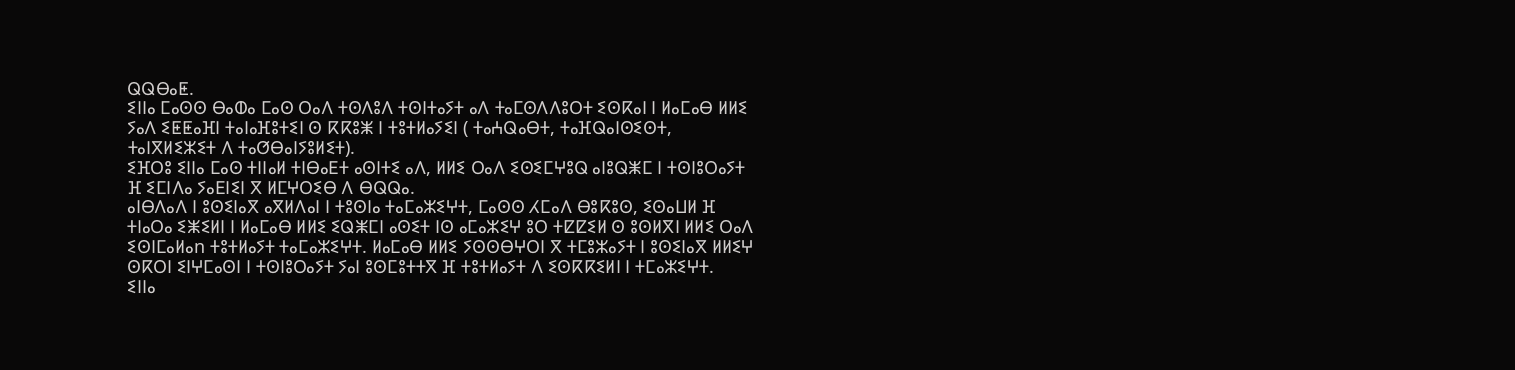ⵕⵕⴱⴰⵟ.
ⵉⵏⵏⴰ ⵎⴰⵙⵙ ⴱⴰⵀⴰ ⵎⴰⵙ ⵔⴰⴷ ⵜⵙⴷⵓⴷ ⵜⵙⵏⵜⴰⵢⵜ ⴰⴷ ⵜⴰⵎⵙⴷⴷⵓⵔⵜ ⵉⵙⴽⴰⵏ ⵏ ⵍⴰⵎⴰⴱ ⵍⵍⵉ ⵢⴰⴷ ⵉⵟⵟⴰⴼⵏ ⵜⴰⵏⴰⴼⵓⵜⵉⵏ ⵙ ⴽⴽⵓⵥ ⵏ ⵜⵓⵜⵍⴰⵢⵉⵏ ( ⵜⴰⵄⵕⴰⴱⵜ, ⵜⴰⴼⵕⴰⵏⵙⵉⵙⵜ, ⵜⴰⵏⴳⵍⵉⵣⵉⵜ ⴷ ⵜⴰⵚⴱⴰⵏⵢⵓⵍⵉⵜ).
ⵉⴼⵔⵓ ⵉⵏⵏⴰ ⵎⴰⵙ ⵜⵏⵏⴰⵍ ⵜⵏⴱⴰⴹⵜ ⴰⵙⵏⵜⵉ ⴰⴷ, ⵍⵍⵉ ⵔⴰⴷ ⵉⵙⵉⵎⵖⵓⵕ ⴰⵏⵓⵕⵥⵎ ⵏ ⵜⵙⵏⵓⵔⴰⵢⵜ ⴼ ⵉⵎⵏⴷⴰ ⵢⴰⴹⵏⵉⵏ ⴳ ⵍⵎⵖⵔⵉⴱ ⴷ ⴱⵕⵕⴰ.
ⴰⵏⴱⴷⴰⴷ ⵏ ⵓⵙⵉⵏⴰⴳ ⴰⴳⵍⴷⴰⵏ ⵏ ⵜⵓⵙⵏⴰ ⵜⴰⵎⴰⵣⵉⵖⵜ, ⵎⴰⵙⵙ ⵃⵎⴰⴷ ⴱⵓⴽⵓⵙ, ⵉⵙⴰⵡⵍ ⴼ ⵜⵏⴰⵔⴰ ⵉⵥⵉⵍⵏ ⵏ ⵍⴰⵎⴰⴱ ⵍⵍⵉ ⵉⵕⵥⵎⵏ ⴰⵙⵉⵜ ⵏⵙ ⴰⵎⴰⵣⵉⵖ ⵓⵔ ⵜⵇⵇⵉⵍ ⵙ ⵓⵙⵍⴳⵏ ⵍⵍⵉ ⵔⴰⴷ ⵉⵙⵏⵎⴰⵍⴰn ⵜⵓⵜⵍⴰⵢⵜ ⵜⴰⵎⴰⵣⵉⵖⵜ. ⵍⴰⵎⴰⴱ ⵍⵍⵉ ⵢⵙⵙⴱⵖⵔⵏ ⴳ ⵜⵎⵓⵣⴰⵢⵜ ⵏ ⵓⵙⵉⵏⴰⴳ ⵍⵍⵉⵖ ⵙⴽⵔⵏ ⵉⵏⵖⵎⴰⵙⵏ ⵏ ⵜⵙⵏⵓⵔⴰⵢⵜ ⵢⴰⵏ ⵓⵙⵎⵓⵜⵜⴳ ⴼ ⵜⵓⵜⵍⴰⵢⵜ ⴷ ⵉⵙⴽⴽⵉⵍⵏ ⵏ ⵜⵎⴰⵣⵉⵖⵜ.
ⵉⵏⵏⴰ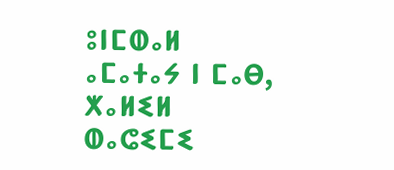ⵓⵏⵎⵀⴰⵍ ⴰⵎⴰⵜⴰⵢ ⵏ ⵎⴰⴱ, ⵅⴰⵍⵉⵍ ⵀⴰⵛⵉⵎⵉ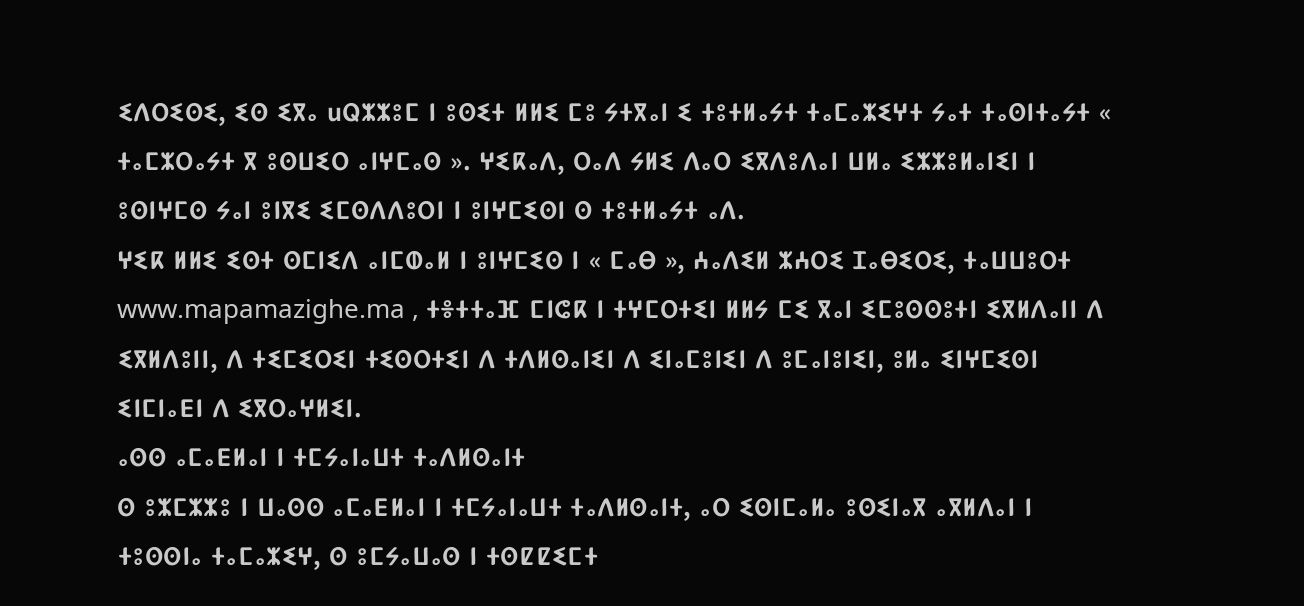ⵉⴷⵔⵉⵙⵉ, ⵉⵙ ⵉⴳⴰ uⵕⵣⵣⵓⵎ ⵏ ⵓⵙⵉⵜ ⵍⵍⵉ ⵎⵓ ⵢⵜⴳⴰⵏ ⵉ ⵜⵓⵜⵍⴰⵢⵜ ⵜⴰⵎⴰⵣⵉⵖⵜ ⵢⴰⵜ ⵜⴰⵙⵏⵜⴰⵢⵜ « ⵜⴰⵎⵣⵔⴰⵢⵜ ⴳ ⵓⵙⵡⵉⵔ ⴰⵏⵖⵎⴰⵙ ». ⵖⵉⴽⴰⴷ, ⵔⴰⴷ ⵢⵍⵉ ⴷⴰⵔ ⵉⴳⴷⵓⴷⴰⵏ ⵡⵍⴰ ⵉⵣⵣⵓⵍⴰⵏⵉⵏ ⵏ ⵓⵙⵏⵖⵎⵙ ⵢⴰⵏ ⵓⵏⴳⵉ ⵉⵎⵙⴷⴷⵓⵔⵏ ⵏ ⵓⵏⵖⵎⵉⵙⵏ ⵙ ⵜⵓⵜⵍⴰⵢⵜ ⴰⴷ.
ⵖⵉⴽ ⵍⵍⵉ ⵉⵙⵜ ⵙⵎⵏⵉⴷ ⴰⵏⵎⵀⴰⵍ ⵏ ⵓⵏⵖⵎⵉⵙ ⵏ « ⵎⴰⴱ », ⵄⴰⴷⵉⵍ ⵣⵄⵔⵉ ⵊⴰⴱⵉⵔⵉ, ⵜⴰⵡⵡⵓⵔⵜ www.mapamazighe.ma , ⵜⴻⵜⵜⴰⴼ ⵎⵏⵛⴽ ⵏ ⵜⵖⵎⵔⵜⵉⵏ ⵍⵍⵢ ⵎⵉ ⴳⴰⵏ ⵉⵎⵓⵙⵙⵓⵜⵏ ⵉⴳⵍⴷⴰⵏⵏ ⴷ ⵉⴳⵍⴷⵓⵏⵏ, ⴷ ⵜⵉⵎⵉⵔⵉⵏ ⵜⵉⵙⵔⵜⵉⵏ ⴷ ⵜⴷⵍⵙⴰⵏⵉⵏ ⴷ ⵉⵏⴰⵎⵓⵏⵉⵏ ⴷ ⵓⵎⴰⵏⵓⵏⵉⵏ, ⵓⵍⴰ ⵉⵏⵖⵎⵉⵙⵏ ⵉⵏⵎⵏⴰⴹⵏ ⴷ ⵉⴳⵔⴰⵖⵍⵉⵏ.
ⴰⵙⵙ ⴰⵎⴰⴹⵍⴰⵏ ⵏ ⵜⵎⵢⴰⵏⴰⵡⵜ ⵜⴰⴷⵍⵙⴰⵏⵜ
ⵙ ⵓⵣⵎⵣⵣⵓ ⵏ ⵡⴰⵙⵙ ⴰⵎⴰⴹⵍⴰⵏ ⵏ ⵜⵎⵢⴰⵏⴰⵡⵜ ⵜⴰⴷⵍⵙⴰⵏⵜ, ⴰⵔ ⵉⵙⵏⵎⴰⵍⴰ ⵓⵙⵉⵏⴰⴳ ⴰⴳⵍⴷⴰⵏ ⵏ ⵜⵓⵙⵙⵏⴰ ⵜⴰⵎⴰⵣⵉⵖ, ⵙ ⵓⵎⵢⴰⵡⴰⵙ ⵏ ⵜⵙⵇⵇⵉⵎⵜ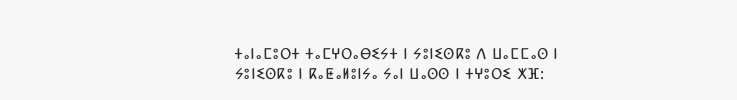ⵜⴰⵏⴰⵎⵓⵔⵜ ⵜⴰⵎⵖⵔⴰⴱⵉⵢⵜ ⵏ ⵢⵓⵏⵉⵙⴽⵓ ⴷ ⵡⴰⵎⵎⴰⵙ ⵏ ⵢⵓⵏⵉⵙⴽⵓ ⵏ ⴽⴰⵟⴰⵍⵓⵏⵢⴰ ⵢⴰⵏ ⵡⴰⵙⵙ ⵏ ⵜⵖⵓⵔⵉ ⵅⴼ: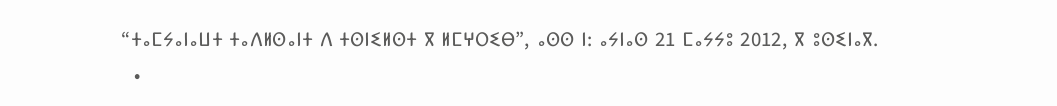“ⵜⴰⵎⵢⴰⵏⴰⵡⵜ ⵜⴰⴷⵍⵙⴰⵏⵜ ⴷ ⵜⵙⵏⵉⵍⵙⵜ ⴳ ⵍⵎⵖⵔⵉⴱ”, ⴰⵙⵙ ⵏ: ⴰⵢⵏⴰⵙ 21 ⵎⴰⵢⵢⵓ 2012, ⴳ ⵓⵙⵉⵏⴰⴳ.
  •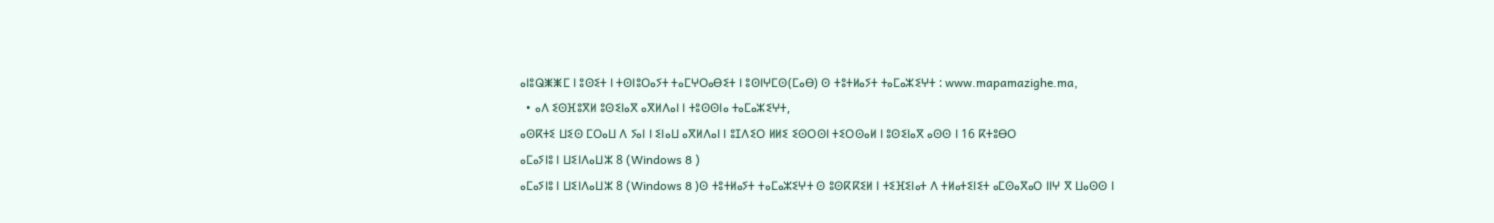ⴰⵏⵓⵕⵥⵥⵎ ⵏ ⵓⵙⵉⵜ ⵏ ⵜⵙⵏⵓⵔⴰⵢⵜ ⵜⴰⵎⵖⵔⴰⴱⵉⵜ ⵏ ⵓⵙⵏⵖⵎⵙ(ⵎⴰⴱ) ⵙ ⵜⵓⵜⵍⴰⵢⵜ ⵜⴰⵎⴰⵣⵉⵖⵜ : www.mapamazighe.ma,
  • ⴰⴷ ⵉⵙⴼⵓⴳⵍ ⵓⵙⵉⵏⴰⴳ ⴰⴳⵍⴷⴰⵏ ⵏ ⵜⵓⵙⵙⵏⴰ ⵜⴰⵎⴰⵣⵉⵖⵜ,
ⴰⵙⴽⵜⵉ ⵡⵉⵙ ⵎⵔⴰⵡ ⴷ ⵢⴰⵏ ⵏ ⵉⵏⴰⵡ ⴰⴳⵍⴷⴰⵏ ⵏ ⵓⵊⴷⵉⵔ ⵍⵍⵉ ⵉⵙⵔⵙⵏ ⵜⵉⵔⵙⴰⵍ ⵏ ⵓⵙⵉⵏⴰⴳ ⴰⵙⵙ ⵏ 16 ⴽⵜⵓⴱⵔ
ⴰⵎⴰⵢⵏⵓ ⵏ ⵡⵉⵏⴷⴰⵡⵣ 8 (Windows 8 )
ⴰⵎⴰⵢⵏⵓ ⵏ ⵡⵉⵏⴷⴰⵡⵣ 8 (Windows 8 )ⵙ ⵜⵓⵜⵍⴰⵢⵜ ⵜⴰⵎⴰⵣⵉⵖⵜ ⵙ ⵓⵙⴽⴽⵉⵍ ⵏ ⵜⵉⴼⵉⵏⴰⵜ ⴷ ⵜⵍⴰⵜⵉⵏⵉⵜ ⴰⵎⵙⴰⴳⴰⵔ ⵏⵏⵖ ⴳ ⵡⴰⵙⵙ ⵏ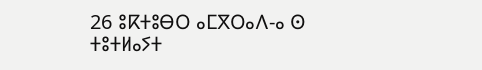26 ⵓⴽⵜⵓⴱⵔ ⴰⵎⴳⵔⴰⴷ-ⴰ ⵙ ⵜⵓⵜⵍⴰⵢⵜ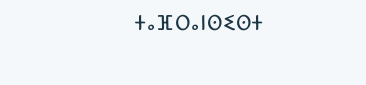ⵜⴰⴼⵔⴰⵏⵙⵉⵙⵜ